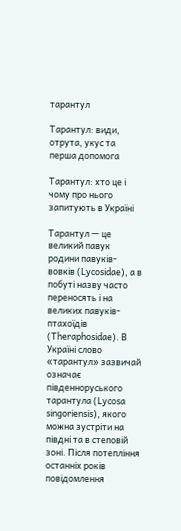тарантул

Тарантул: види, отрута, укус та перша допомога

Тарантул: хто це і чому про нього запитують в Україні

Тарантул — це великий павук родини павуків-вовків (Lycosidae), а в побуті назву часто переносять і на великих павуків-птахоїдів (Theraphosidae). В Україні слово «тарантул» зазвичай означає південноруського тарантула (Lycosa singoriensis), якого можна зустріти на півдні та в степовій зоні. Після потепління останніх років повідомлення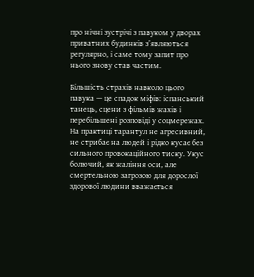про нічні зустрічі з павуком у дворах приватних будинків з’являються регулярно, і саме тому запит про нього знову став частим.

Більшість страхів навколо цього павука — це спадок міфів: іспанський танець, сцени з фільмів жахів і перебільшені розповіді у соцмережах. На практиці тарантул не агресивний, не стрибає на людей і рідко кусає без сильного провокаційного тиску. Укус болючий, як жаління оси, але смертельною загрозою для дорослої здорової людини вважається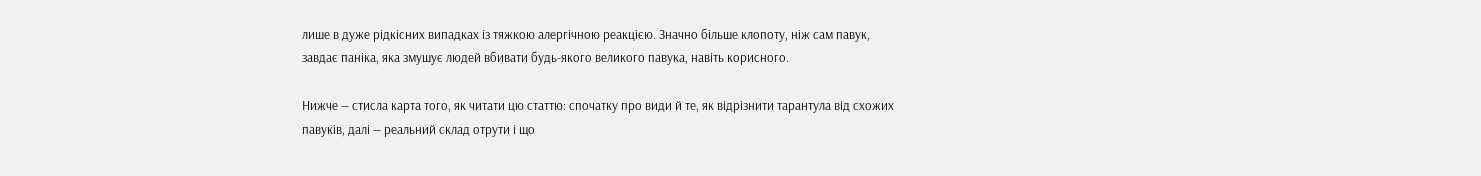лише в дуже рідкісних випадках із тяжкою алергічною реакцією. Значно більше клопоту, ніж сам павук, завдає паніка, яка змушує людей вбивати будь-якого великого павука, навіть корисного.

Нижче — стисла карта того, як читати цю статтю: спочатку про види й те, як відрізнити тарантула від схожих павуків, далі — реальний склад отрути і що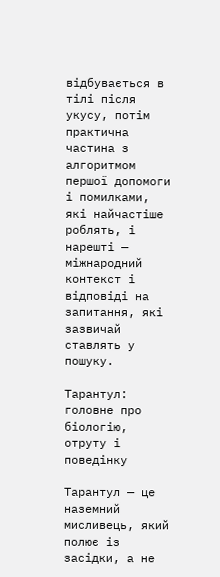відбувається в тілі після укусу, потім практична частина з алгоритмом першої допомоги і помилками, які найчастіше роблять, і нарешті — міжнародний контекст і відповіді на запитання, які зазвичай ставлять у пошуку.

Тарантул: головне про біологію, отруту і поведінку

Тарантул — це наземний мисливець, який полює із засідки, а не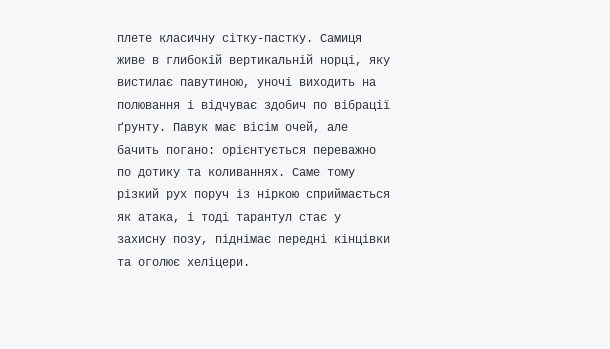плете класичну сітку-пастку. Самиця живе в глибокій вертикальній норці, яку вистилає павутиною, уночі виходить на полювання і відчуває здобич по вібрації ґрунту. Павук має вісім очей, але бачить погано: орієнтується переважно по дотику та коливаннях. Саме тому різкий рух поруч із ніркою сприймається як атака, і тоді тарантул стає у захисну позу, піднімає передні кінцівки та оголює хеліцери.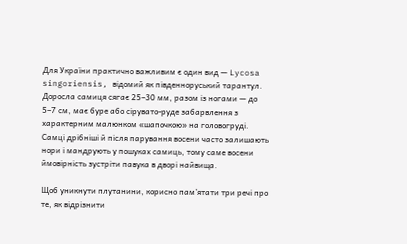Для України практично важливим є один вид — Lycosa singoriensis, відомий як південноруський тарантул. Доросла самиця сягає 25–30 мм, разом із ногами — до 5–7 см, має буре або сірувато-руде забарвлення з характерним малюнком «шапочкою» на головогруді. Самці дрібніші й після парування восени часто залишають нори і мандрують у пошуках самиць, тому саме восени ймовірність зустріти павука в дворі найвища.

Щоб уникнути плутанини, корисно пам’ятати три речі про те, як відрізнити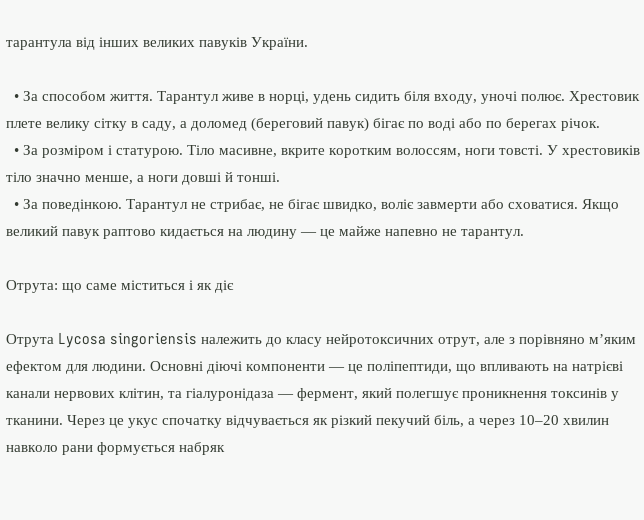тарантула від інших великих павуків України.

  • За способом життя. Тарантул живе в норці, удень сидить біля входу, уночі полює. Хрестовик плете велику сітку в саду, а доломед (береговий павук) бігає по воді або по берегах річок.
  • За розміром і статурою. Тіло масивне, вкрите коротким волоссям, ноги товсті. У хрестовиків тіло значно менше, а ноги довші й тонші.
  • За поведінкою. Тарантул не стрибає, не бігає швидко, воліє завмерти або сховатися. Якщо великий павук раптово кидається на людину — це майже напевно не тарантул.

Отрута: що саме міститься і як діє

Отрута Lycosa singoriensis належить до класу нейротоксичних отрут, але з порівняно м’яким ефектом для людини. Основні діючі компоненти — це поліпептиди, що впливають на натрієві канали нервових клітин, та гіалуронідаза — фермент, який полегшує проникнення токсинів у тканини. Через це укус спочатку відчувається як різкий пекучий біль, а через 10–20 хвилин навколо рани формується набряк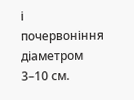і почервоніння діаметром 3–10 см.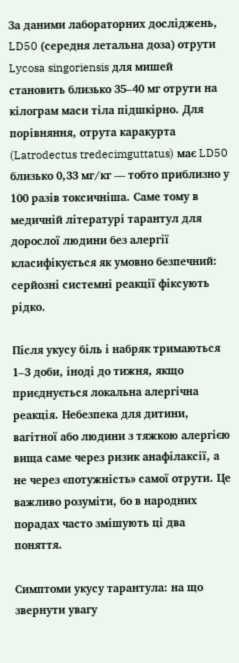За даними лабораторних досліджень, LD50 (середня летальна доза) отрути Lycosa singoriensis для мишей становить близько 35–40 мг отрути на кілограм маси тіла підшкірно. Для порівняння, отрута каракурта (Latrodectus tredecimguttatus) має LD50 близько 0,33 мг/кг — тобто приблизно у 100 разів токсичніша. Саме тому в медичній літературі тарантул для дорослої людини без алергії класифікується як умовно безпечний: серйозні системні реакції фіксують рідко.

Після укусу біль і набряк тримаються 1–3 доби, іноді до тижня, якщо приєднується локальна алергічна реакція. Небезпека для дитини, вагітної або людини з тяжкою алергією вища саме через ризик анафілаксії, а не через «потужність» самої отрути. Це важливо розуміти, бо в народних порадах часто змішують ці два поняття.

Симптоми укусу тарантула: на що звернути увагу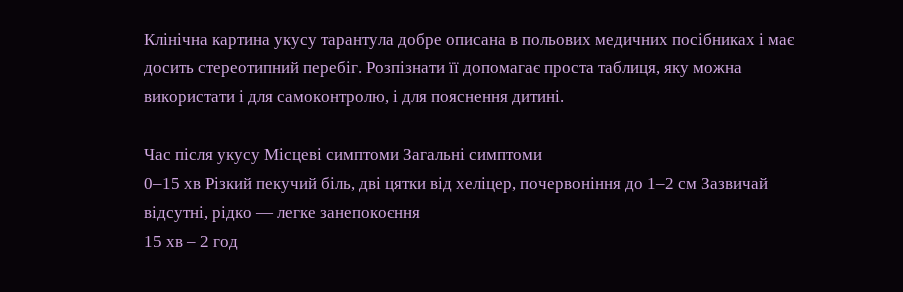Клінічна картина укусу тарантула добре описана в польових медичних посібниках і має досить стереотипний перебіг. Розпізнати її допомагає проста таблиця, яку можна використати і для самоконтролю, і для пояснення дитині.

Час після укусу Місцеві симптоми Загальні симптоми
0–15 хв Різкий пекучий біль, дві цятки від хеліцер, почервоніння до 1–2 см Зазвичай відсутні, рідко — легке занепокоєння
15 хв – 2 год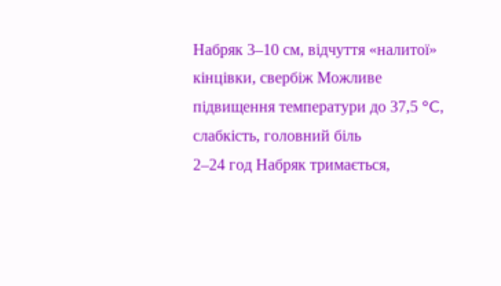Набряк 3–10 см, відчуття «налитої» кінцівки, свербіж Можливе підвищення температури до 37,5 °C, слабкість, головний біль
2–24 год Набряк тримається,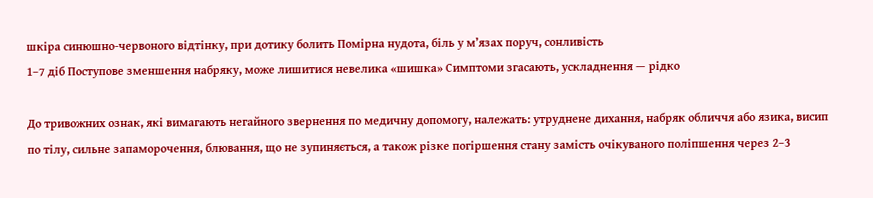шкіра синюшно-червоного відтінку, при дотику болить Помірна нудота, біль у м’язах поруч, сонливість
1–7 діб Поступове зменшення набряку, може лишитися невелика «шишка» Симптоми згасають, ускладнення — рідко

До тривожних ознак, які вимагають негайного звернення по медичну допомогу, належать: утруднене дихання, набряк обличчя або язика, висип по тілу, сильне запаморочення, блювання, що не зупиняється, а також різке погіршення стану замість очікуваного поліпшення через 2–3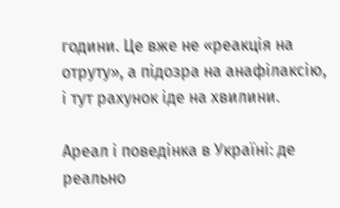години. Це вже не «реакція на отруту», а підозра на анафілаксію, і тут рахунок іде на хвилини.

Ареал і поведінка в Україні: де реально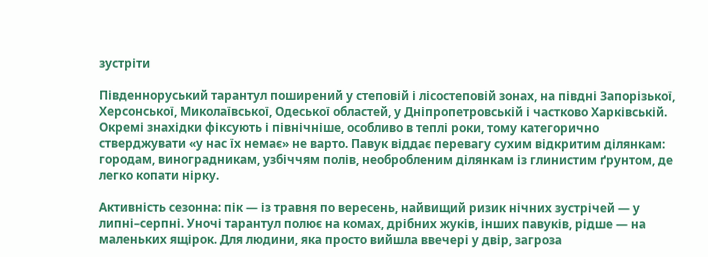зустріти

Південноруський тарантул поширений у степовій і лісостеповій зонах, на півдні Запорізької, Херсонської, Миколаївської, Одеської областей, у Дніпропетровській і частково Харківській. Окремі знахідки фіксують і північніше, особливо в теплі роки, тому категорично стверджувати «у нас їх немає» не варто. Павук віддає перевагу сухим відкритим ділянкам: городам, виноградникам, узбіччям полів, необробленим ділянкам із глинистим ґрунтом, де легко копати нірку.

Активність сезонна: пік — із травня по вересень, найвищий ризик нічних зустрічей — у липні–серпні. Уночі тарантул полює на комах, дрібних жуків, інших павуків, рідше — на маленьких ящірок. Для людини, яка просто вийшла ввечері у двір, загроза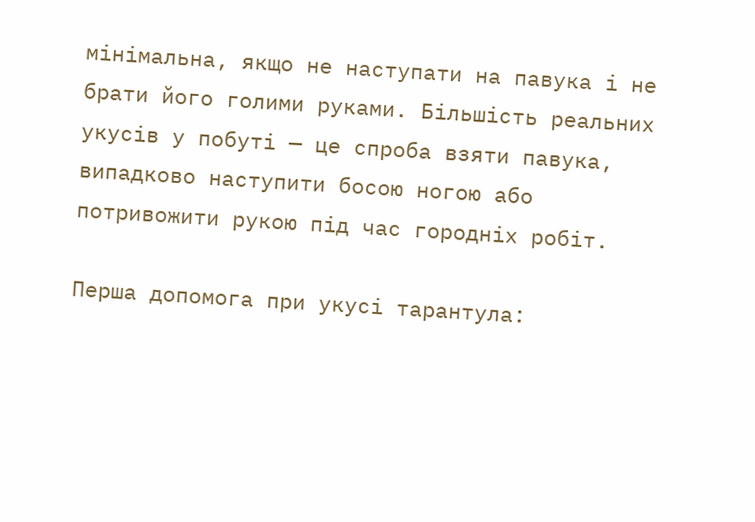мінімальна, якщо не наступати на павука і не брати його голими руками. Більшість реальних укусів у побуті — це спроба взяти павука, випадково наступити босою ногою або потривожити рукою під час городніх робіт.

Перша допомога при укусі тарантула: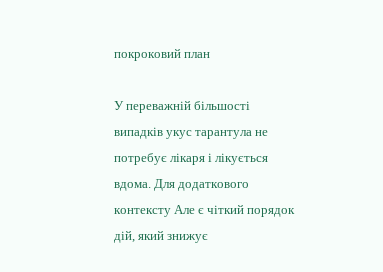покроковий план

У переважній більшості випадків укус тарантула не потребує лікаря і лікується вдома. Для додаткового контексту Але є чіткий порядок дій, який знижує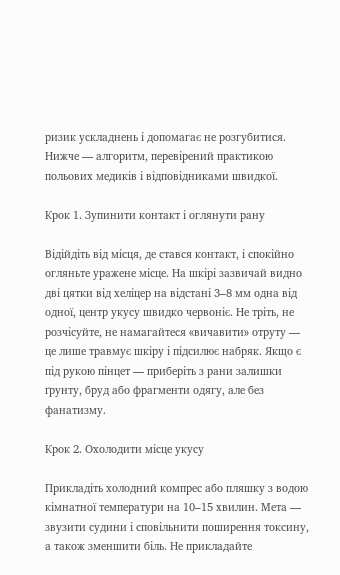ризик ускладнень і допомагає не розгубитися. Нижче — алгоритм, перевірений практикою польових медиків і відповідниками швидкої.

Крок 1. Зупинити контакт і оглянути рану

Відійдіть від місця, де стався контакт, і спокійно огляньте уражене місце. На шкірі зазвичай видно дві цятки від хеліцер на відстані 3–8 мм одна від одної, центр укусу швидко червоніє. Не тріть, не розчісуйте, не намагайтеся «вичавити» отруту — це лише травмує шкіру і підсилює набряк. Якщо є під рукою пінцет — приберіть з рани залишки ґрунту, бруд або фрагменти одягу, але без фанатизму.

Крок 2. Охолодити місце укусу

Прикладіть холодний компрес або пляшку з водою кімнатної температури на 10–15 хвилин. Мета — звузити судини і сповільнити поширення токсину, а також зменшити біль. Не прикладайте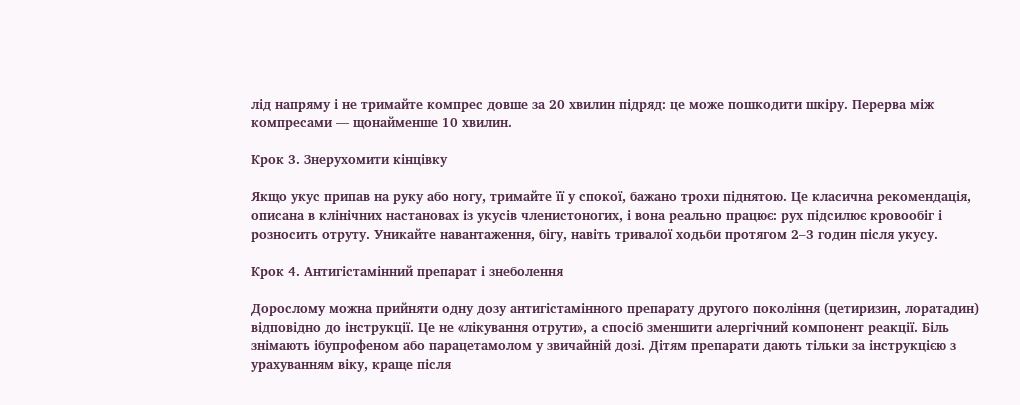лід напряму і не тримайте компрес довше за 20 хвилин підряд: це може пошкодити шкіру. Перерва між компресами — щонайменше 10 хвилин.

Крок 3. Знерухомити кінцівку

Якщо укус припав на руку або ногу, тримайте її у спокої, бажано трохи піднятою. Це класична рекомендація, описана в клінічних настановах із укусів членистоногих, і вона реально працює: рух підсилює кровообіг і розносить отруту. Уникайте навантаження, бігу, навіть тривалої ходьби протягом 2–3 годин після укусу.

Крок 4. Антигістамінний препарат і знеболення

Дорослому можна прийняти одну дозу антигістамінного препарату другого покоління (цетиризин, лоратадин) відповідно до інструкції. Це не «лікування отрути», а спосіб зменшити алергічний компонент реакції. Біль знімають ібупрофеном або парацетамолом у звичайній дозі. Дітям препарати дають тільки за інструкцією з урахуванням віку, краще після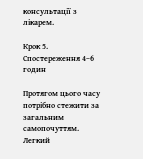консультації з лікарем.

Крок 5. Спостереження 4–6 годин

Протягом цього часу потрібно стежити за загальним самопочуттям. Легкий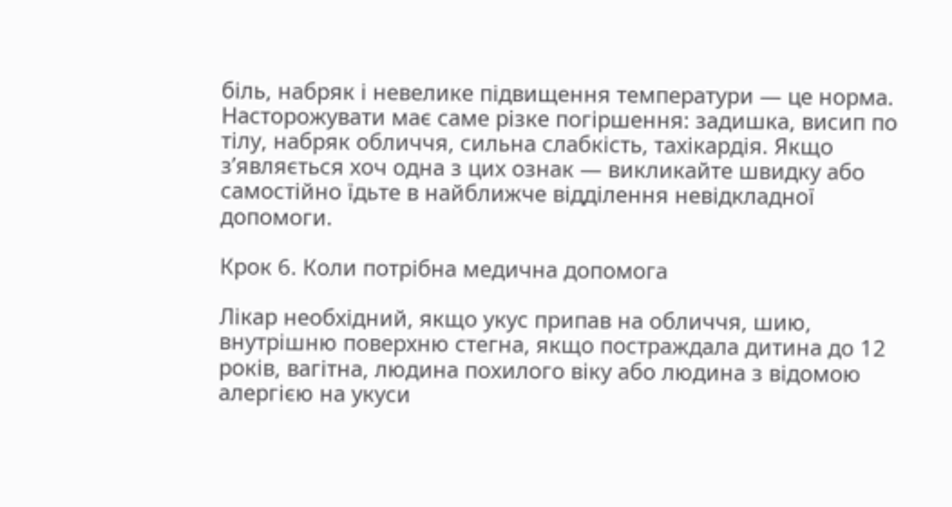біль, набряк і невелике підвищення температури — це норма. Насторожувати має саме різке погіршення: задишка, висип по тілу, набряк обличчя, сильна слабкість, тахікардія. Якщо з’являється хоч одна з цих ознак — викликайте швидку або самостійно їдьте в найближче відділення невідкладної допомоги.

Крок 6. Коли потрібна медична допомога

Лікар необхідний, якщо укус припав на обличчя, шию, внутрішню поверхню стегна, якщо постраждала дитина до 12 років, вагітна, людина похилого віку або людина з відомою алергією на укуси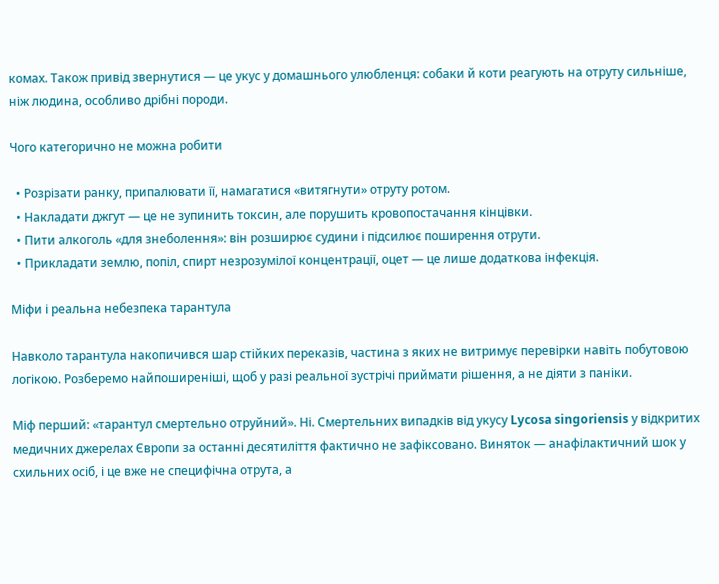комах. Також привід звернутися — це укус у домашнього улюбленця: собаки й коти реагують на отруту сильніше, ніж людина, особливо дрібні породи.

Чого категорично не можна робити

  • Розрізати ранку, припалювати її, намагатися «витягнути» отруту ротом.
  • Накладати джгут — це не зупинить токсин, але порушить кровопостачання кінцівки.
  • Пити алкоголь «для знеболення»: він розширює судини і підсилює поширення отрути.
  • Прикладати землю, попіл, спирт незрозумілої концентрації, оцет — це лише додаткова інфекція.

Міфи і реальна небезпека тарантула

Навколо тарантула накопичився шар стійких переказів, частина з яких не витримує перевірки навіть побутовою логікою. Розберемо найпоширеніші, щоб у разі реальної зустрічі приймати рішення, а не діяти з паніки.

Міф перший: «тарантул смертельно отруйний». Ні. Смертельних випадків від укусу Lycosa singoriensis у відкритих медичних джерелах Європи за останні десятиліття фактично не зафіксовано. Виняток — анафілактичний шок у схильних осіб, і це вже не специфічна отрута, а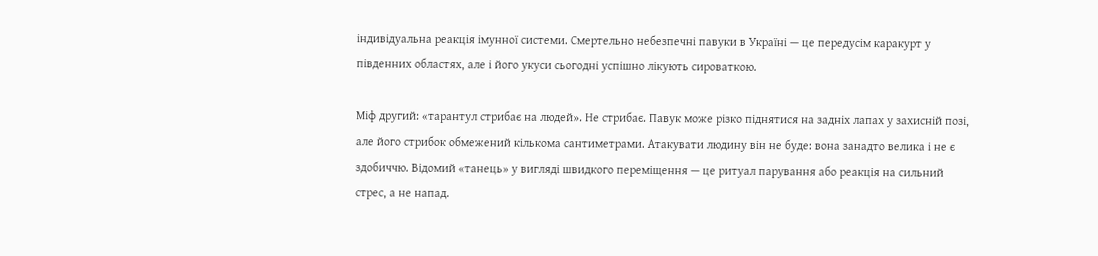індивідуальна реакція імунної системи. Смертельно небезпечні павуки в Україні — це передусім каракурт у південних областях, але і його укуси сьогодні успішно лікують сироваткою.

Міф другий: «тарантул стрибає на людей». Не стрибає. Павук може різко піднятися на задніх лапах у захисній позі, але його стрибок обмежений кількома сантиметрами. Атакувати людину він не буде: вона занадто велика і не є здобиччю. Відомий «танець» у вигляді швидкого переміщення — це ритуал парування або реакція на сильний стрес, а не напад.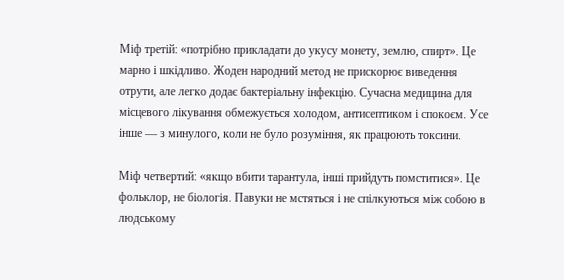Міф третій: «потрібно прикладати до укусу монету, землю, спирт». Це марно і шкідливо. Жоден народний метод не прискорює виведення отрути, але легко додає бактеріальну інфекцію. Сучасна медицина для місцевого лікування обмежується холодом, антисептиком і спокоєм. Усе інше — з минулого, коли не було розуміння, як працюють токсини.

Міф четвертий: «якщо вбити тарантула, інші прийдуть помститися». Це фольклор, не біологія. Павуки не мстяться і не спілкуються між собою в людському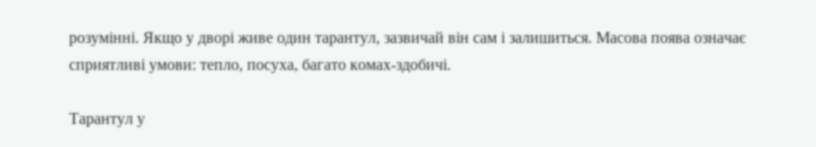розумінні. Якщо у дворі живе один тарантул, зазвичай він сам і залишиться. Масова поява означає сприятливі умови: тепло, посуха, багато комах-здобичі.

Тарантул у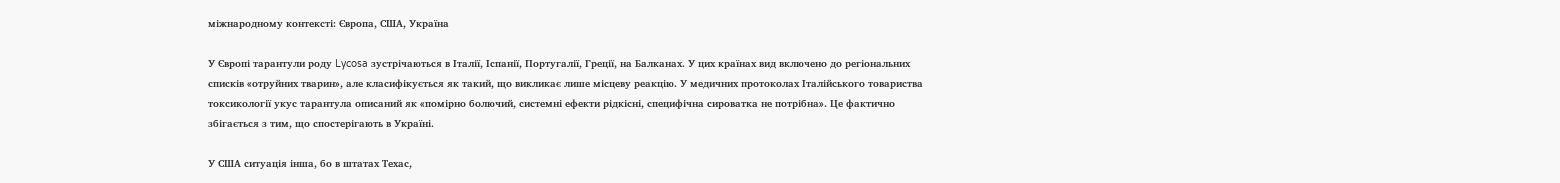міжнародному контексті: Європа, США, Україна

У Європі тарантули роду Lycosa зустрічаються в Італії, Іспанії, Португалії, Греції, на Балканах. У цих країнах вид включено до регіональних списків «отруйних тварин», але класифікується як такий, що викликає лише місцеву реакцію. У медичних протоколах Італійського товариства токсикології укус тарантула описаний як «помірно болючий, системні ефекти рідкісні, специфічна сироватка не потрібна». Це фактично збігається з тим, що спостерігають в Україні.

У США ситуація інша, бо в штатах Техас,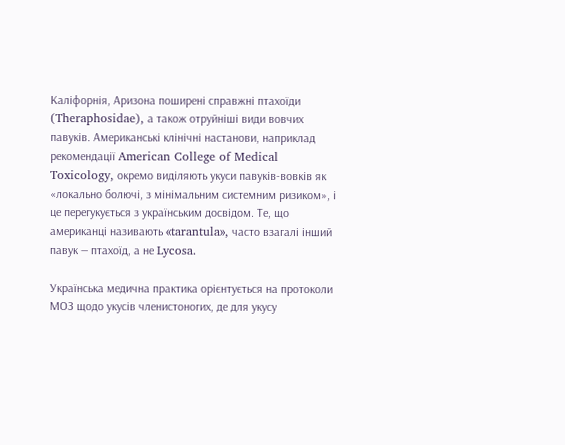Каліфорнія, Аризона поширені справжні птахоїди (Theraphosidae), а також отруйніші види вовчих павуків. Американські клінічні настанови, наприклад рекомендації American College of Medical Toxicology, окремо виділяють укуси павуків-вовків як «локально болючі, з мінімальним системним ризиком», і це перегукується з українським досвідом. Те, що американці називають «tarantula», часто взагалі інший павук — птахоїд, а не Lycosa.

Українська медична практика орієнтується на протоколи МОЗ щодо укусів членистоногих, де для укусу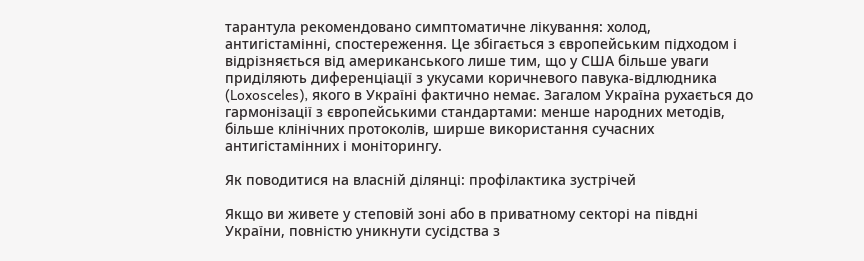тарантула рекомендовано симптоматичне лікування: холод, антигістамінні, спостереження. Це збігається з європейським підходом і відрізняється від американського лише тим, що у США більше уваги приділяють диференціації з укусами коричневого павука-відлюдника (Loxosceles), якого в Україні фактично немає. Загалом Україна рухається до гармонізації з європейськими стандартами: менше народних методів, більше клінічних протоколів, ширше використання сучасних антигістамінних і моніторингу.

Як поводитися на власній ділянці: профілактика зустрічей

Якщо ви живете у степовій зоні або в приватному секторі на півдні України, повністю уникнути сусідства з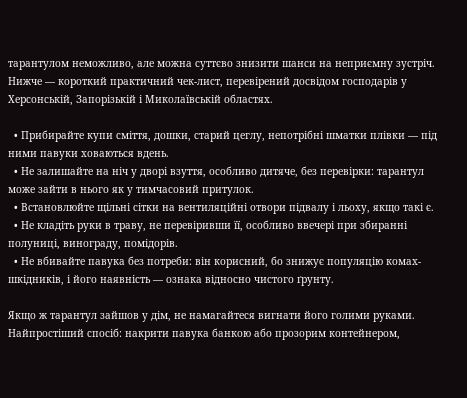тарантулом неможливо, але можна суттєво знизити шанси на неприємну зустріч. Нижче — короткий практичний чек-лист, перевірений досвідом господарів у Херсонській, Запорізькій і Миколаївській областях.

  • Прибирайте купи сміття, дошки, старий цеглу, непотрібні шматки плівки — під ними павуки ховаються вдень.
  • Не залишайте на ніч у дворі взуття, особливо дитяче, без перевірки: тарантул може зайти в нього як у тимчасовий притулок.
  • Встановлюйте щільні сітки на вентиляційні отвори підвалу і льоху, якщо такі є.
  • Не кладіть руки в траву, не перевіривши її, особливо ввечері при збиранні полуниці, винограду, помідорів.
  • Не вбивайте павука без потреби: він корисний, бо знижує популяцію комах-шкідників, і його наявність — ознака відносно чистого ґрунту.

Якщо ж тарантул зайшов у дім, не намагайтеся вигнати його голими руками. Найпростіший спосіб: накрити павука банкою або прозорим контейнером,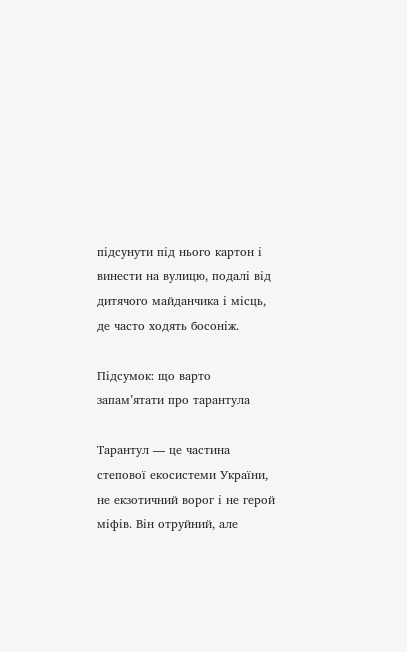підсунути під нього картон і винести на вулицю, подалі від дитячого майданчика і місць, де часто ходять босоніж.

Підсумок: що варто запам’ятати про тарантула

Тарантул — це частина степової екосистеми України, не екзотичний ворог і не герой міфів. Він отруйний, але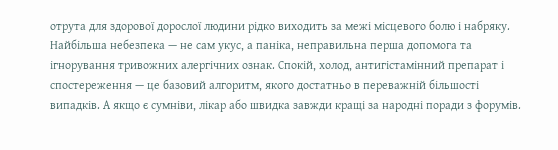отрута для здорової дорослої людини рідко виходить за межі місцевого болю і набряку. Найбільша небезпека — не сам укус, а паніка, неправильна перша допомога та ігнорування тривожних алергічних ознак. Спокій, холод, антигістамінний препарат і спостереження — це базовий алгоритм, якого достатньо в переважній більшості випадків. А якщо є сумніви, лікар або швидка завжди кращі за народні поради з форумів.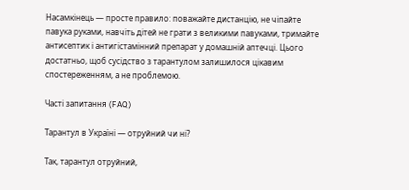Насамкінець — просте правило: поважайте дистанцію, не чіпайте павука руками, навчіть дітей не грати з великими павуками, тримайте антисептик і антигістамінний препарат у домашній аптечці. Цього достатньо, щоб сусідство з тарантулом залишилося цікавим спостереженням, а не проблемою.

Часті запитання (FAQ)

Тарантул в Україні — отруйний чи ні?

Так, тарантул отруйний,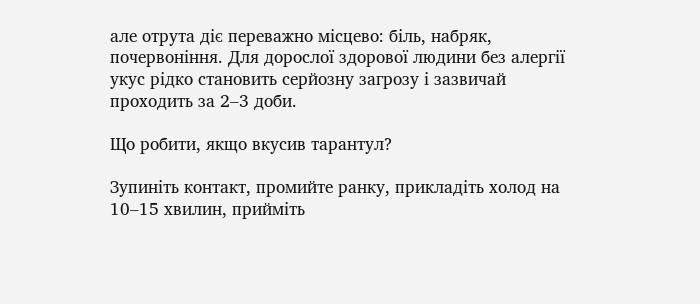але отрута діє переважно місцево: біль, набряк, почервоніння. Для дорослої здорової людини без алергії укус рідко становить серйозну загрозу і зазвичай проходить за 2–3 доби.

Що робити, якщо вкусив тарантул?

Зупиніть контакт, промийте ранку, прикладіть холод на 10–15 хвилин, прийміть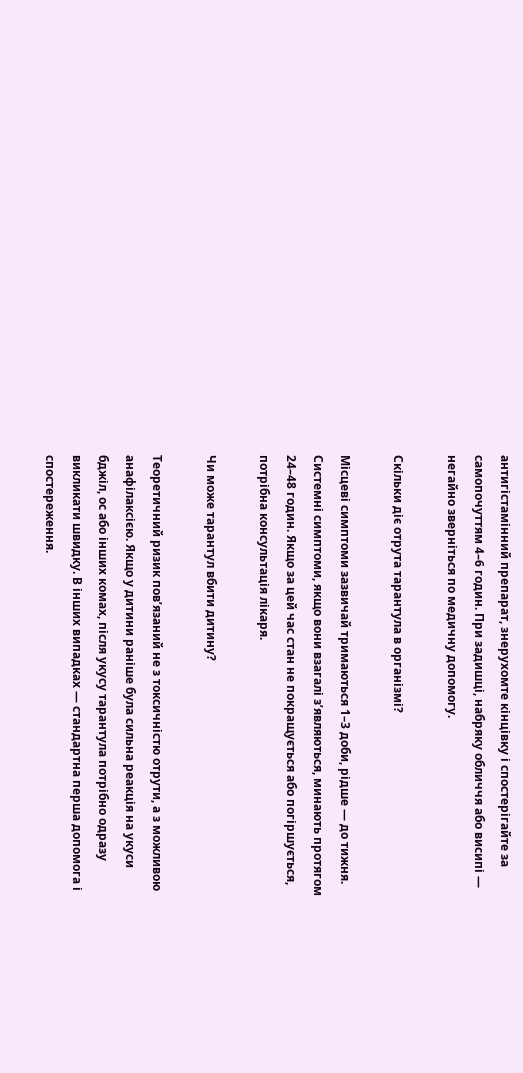антигістамінний препарат, знерухомте кінцівку і спостерігайте за самопочуттям 4–6 годин. При задишці, набряку обличчя або висипі — негайно зверніться по медичну допомогу.

Скільки діє отрута тарантула в організмі?

Місцеві симптоми зазвичай тримаються 1–3 доби, рідше — до тижня. Системні симптоми, якщо вони взагалі з’являються, минають протягом 24–48 годин. Якщо за цей час стан не покращується або погіршується, потрібна консультація лікаря.

Чи може тарантул вбити дитину?

Теоретичний ризик пов’язаний не з токсичністю отрути, а з можливою анафілаксією. Якщо у дитини раніше була сильна реакція на укуси бджіл, ос або інших комах, після укусу тарантула потрібно одразу викликати швидку. В інших випадках — стандартна перша допомога і спостереження.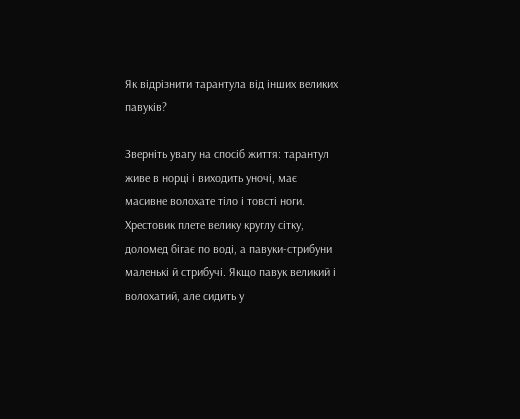Як відрізнити тарантула від інших великих павуків?

Зверніть увагу на спосіб життя: тарантул живе в норці і виходить уночі, має масивне волохате тіло і товсті ноги. Хрестовик плете велику круглу сітку, доломед бігає по воді, а павуки-стрибуни маленькі й стрибучі. Якщо павук великий і волохатий, але сидить у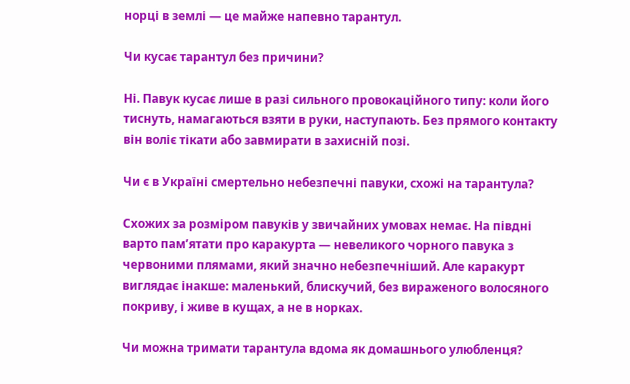норці в землі — це майже напевно тарантул.

Чи кусає тарантул без причини?

Ні. Павук кусає лише в разі сильного провокаційного типу: коли його тиснуть, намагаються взяти в руки, наступають. Без прямого контакту він воліє тікати або завмирати в захисній позі.

Чи є в Україні смертельно небезпечні павуки, схожі на тарантула?

Схожих за розміром павуків у звичайних умовах немає. На півдні варто пам’ятати про каракурта — невеликого чорного павука з червоними плямами, який значно небезпечніший. Але каракурт виглядає інакше: маленький, блискучий, без вираженого волосяного покриву, і живе в кущах, а не в норках.

Чи можна тримати тарантула вдома як домашнього улюбленця?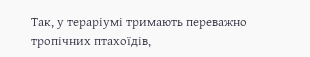Так, у тераріумі тримають переважно тропічних птахоїдів,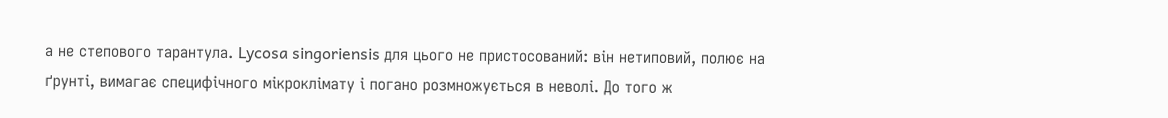а не степового тарантула. Lycosa singoriensis для цього не пристосований: він нетиповий, полює на ґрунті, вимагає специфічного мікроклімату і погано розмножується в неволі. До того ж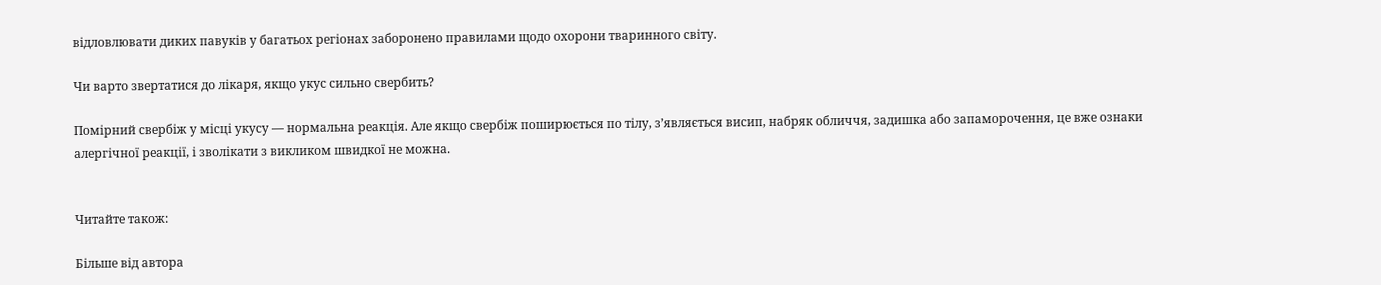відловлювати диких павуків у багатьох регіонах заборонено правилами щодо охорони тваринного світу.

Чи варто звертатися до лікаря, якщо укус сильно свербить?

Помірний свербіж у місці укусу — нормальна реакція. Але якщо свербіж поширюється по тілу, з’являється висип, набряк обличчя, задишка або запаморочення, це вже ознаки алергічної реакції, і зволікати з викликом швидкої не можна.


Читайте також:

Більше від автора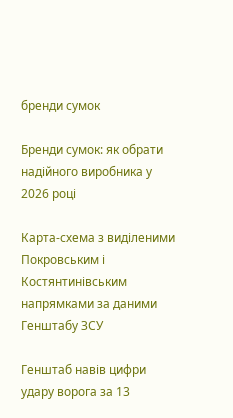бренди сумок

Бренди сумок: як обрати надійного виробника у 2026 році

Карта-схема з виділеними Покровським і Костянтинівським напрямками за даними Генштабу ЗСУ

Генштаб навів цифри удару ворога за 13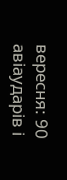вересня: 90 авіаударів і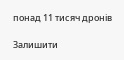понад 11 тисяч дронів

Залишити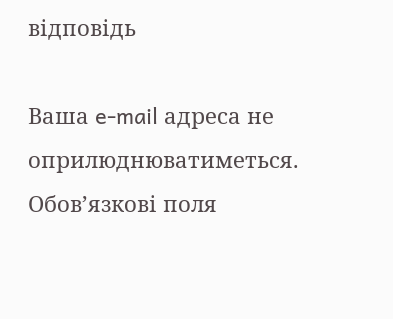відповідь

Ваша e-mail адреса не оприлюднюватиметься. Обов’язкові поля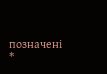позначені *